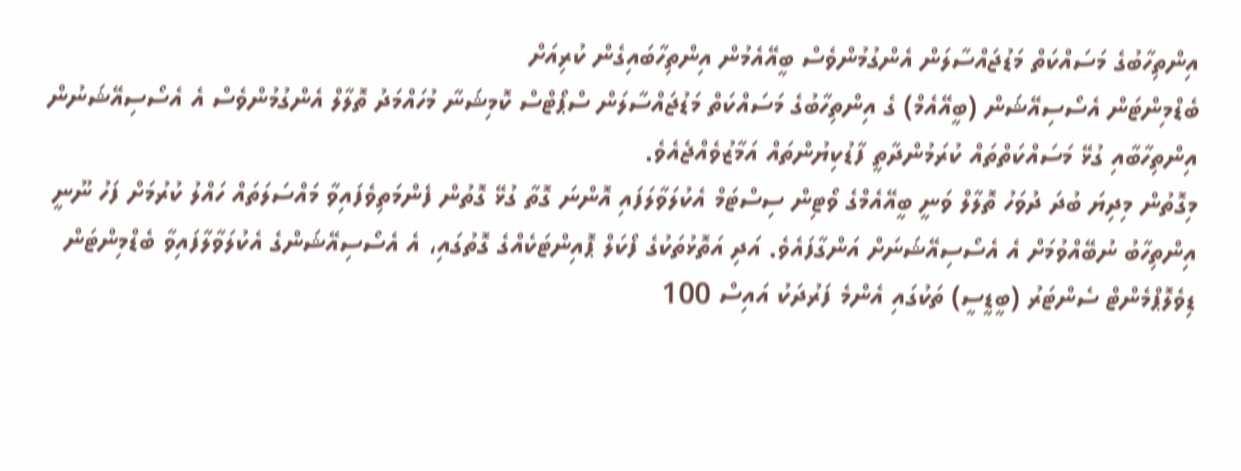އިންތިހާބުގެ މަސައްކަތް މަޑުޖައްސާލަން އެންގުމުންވެސް ބީއޭއެމުން އިންތިހާބައިގެން ކުރިއަށް
ބެޑްމިންޓަން އެސޯސިއޭޝަން (ބީއޭއެމް) ގެ އިންތިހާބުގެ މަސައްކަތް މަޑުޖައްސާލަން ސްޕޯޓްސް ކޮމިޝަނާ މުހައްމަދު ތޮލާލް އެންގުމުންވެސް އެ އެސޯސިއޭޝަނުން އިންތިހާބާއި ގުޅޭ މަސައްކަތްތައް ކުރަމުންދާތީ ފާޑުކިޔުންތައް އަމާޒުވެއްޖެއެވެ.
މިގޮތުން މިދިޔަ ބުދަ ދުވަހު ތޮލާލް ވަނީ ބީއޭއެމްގެ ވޯޓިން ސިސްޓަމް އެކުލަވާލަފައި އޮންނަ ގޮތާ ގުޅޭ ގޮތުން ފެންމަތިވެފައިވާ މައްސަލަތައް ހައްލު ކުރުމަށް ފަހު ނޫނީ އިންތިހާބު ނުބޭއްވުމަށް އެ އެސޯސިއޭޝަނަށް އަންގާފައެވެ. އަދި އަތޮޅުތަކުގެ ފޯކަލް ޕޮއިންޓަކެއްގެ ގޮތުގައި، އެ އެސޯސިއޭޝަންގެ އެކުލަވާލާފައިވާ ބެޑްމިންޓަން ޑިވެލޮޕްމެންޓް ސެންޓަރު (ބީޑީސީ) ތަކުގައި އެންމެ ފަރުދަކު އައިސް 100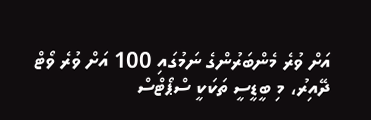އަށް ވުރެ މެންބަރުންގެ ނަމުގައި 100 އަށް ވުރެ ވޯޓް ދޭއިރު، މި ބީޑީސީ ތަކަކީ ސްޕޯޓްސް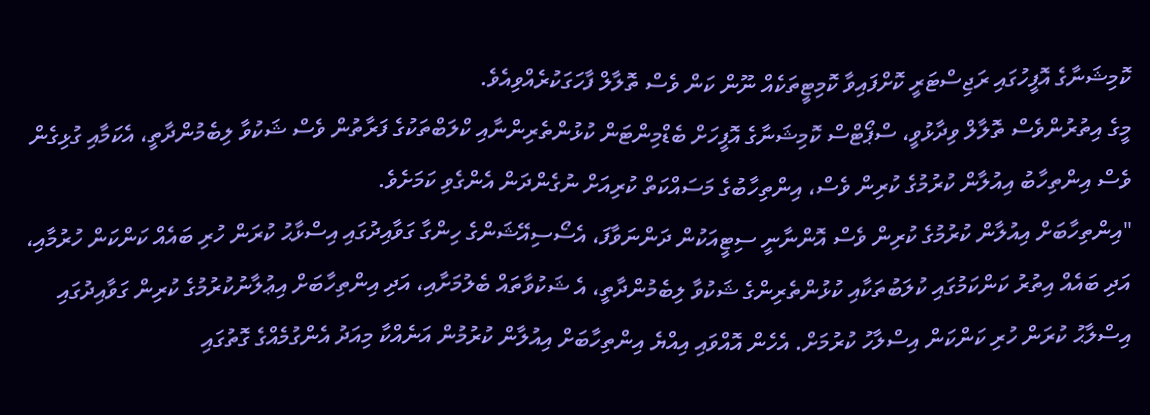ކޮމިޝަނާގެ އޮފީހުގައި ރަޖިސްޓަރީ ކޮށްފައިވާ ކޮމިޓީތަކެއް ނޫން ކަން ވެސް ތޮލާލް ފާހަގަކުރެއްވިއެވެ.
މީގެ އިތުރުންވެސް ތޮލާލް ވިދާޅުވީ، ސްޕޯޓްސް ކޮމިޝަނާގެ އޮފީހަށް ބެޑްމިންޓަން ކުޅުންތެރިންނާއި ކްލަބްތަކުގެ ފަރާތުން ވެސް ޝަކުވާ ލިބެމުންދާތީ، އެކަމާއި ގުޅިގެން ވެސް އިންތިހާބު އިއުލާން ކުރުމުގެ ކުރިން ވެސް، އިންތިހާބުގެ މަސައްކަތް ކުރިއަށް ނުގެންދަން އެންގެވި ކަމަށެވެ.
"އިންތިހާބަށް އިއުލާން ކުރުމުގެ ކުރިން ވެސް އޮންނާނީ ސިޓީއަކުން ދަންނަވާފަ، އެސޯސިއޭޝަންގެ ހިންގާ ގަވާއިދުގައި އިސްޅާޙު ކުރަން ހުރި ބައެއް ކަންކަން ހުރުމާއި، އަދި ބައެއް އިތުރު ކަންކަމުގައި ކުލަބުތަކާއި ކުޅުންތެރިންގެ ޝަކުވާ ލިބެމުންދާތީ، އެ ޝަކުވާތައް ބެލުމަށާއި، އަދި އިންތިހާބަށް އިޢުލާނުކުރުމުގެ ކުރިން ގަވާއިދުގައި އިސްލާޙު ކުރަން ހުރި ކަންކަން އިސްލާހު ކުރުމަށް. އެހެން އޮއްވައި އިއްޔެ އިންތިހާބަށް އިއުލާން ކުރުމުން އަނެއްކާ މިއަދު އެންގުމެއްގެ ގޮތުގައި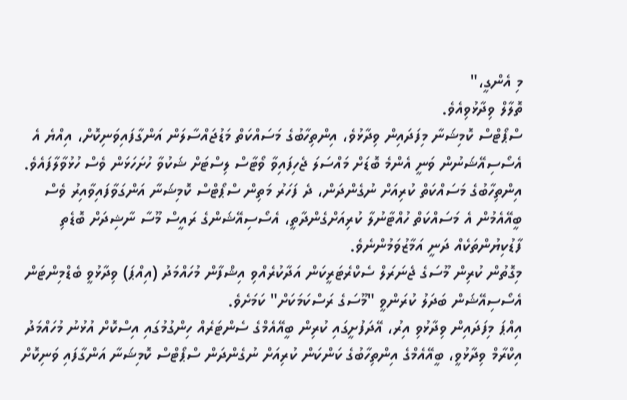މި އެންގީ،"
ތޮލާލް ވިދާޅުވިއެވެ.
ސްޕޯޓްސް ކޮމިޝަނާ މިފަދައިން ވިދާޅުވެ، އިންތިހާބުގެ މަސައްކަތް މަޑުޖައްސާލަން އަންގާފައިވަނިކޮށް، އިއްޔެ އެ އެސޯސިއޭޝަނުން ވަނީ އެންމެ ބޮޑަށް މައްސަލަ ޖެހިފައިވާ ވޯޓާސް ލިސްޓަށް ޝަކުވާ ހުށަހަޅަން ވެސް ހުޅުވާލާފައެވެ.
އިންތިހާބުގެ މަސައްކަތް ކުރިއަށް ނުގެންދަން، ދެ ފަހަރު މަތިން ސްޕޯޓްސް ކޮމިޝަނާ އަންގަވާފައިވާއިރު ވެސް ބީއޭއެމުން އެ މަސައްކަތް ހުއްޓާނުލާ ކުރިއަށްގެންދާތީ، އެސޯސިއޭޝަންގެ ރައީސް މޫސާ ނާޝިދަށް ބޮޑެތި ފާޑުކިޔުންތަކެއް ދަނީ އަމާޒުވަމުންނެވެ.
މިގޮތުން ކުރިން މޫސަގެ ޖެނަރަލް ސެކްރެޓަރީކަން އަދާކުރެއްވި އިޝްފާން މުހައްމަދު (އިއްޕަ) ވިދާޅުވީ ބެޑްމިންޓަން އެސޯސިއޭޝަން ބަދަލު ކުރަންވީ "މޫސަގެ ރަސްކަމަކަށް" ކަމަށެވެ.
އިއްޕަ މިފަދައިން ވިދާޅުވި އިރު، އޭދަފުށީގައި ކުރިން ބީއޭއެމްގެ ސެންޓަރެއް ހިންގުމުގައި އިސްކޮށް އުޅުނު މުހައްމަދު އިކްރާމް ވިދާޅުވީ، ބީއޭއެމްގެ އިންތިހާބުގެ ކަންކަން ކުރިއަށް ނުގެންދަން ސްޕޯޓްސް ކޮމިޝަނާ އަންގާފައި ވަނިކޮށް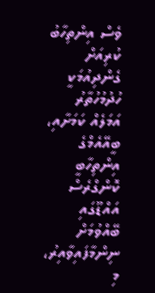ވެސް އިންތިހާބު ކުރިއަށް ގެންދިއުމަކީ ހުދުމުހުތާރު އަމަލެއް ކަމަށާއި، ބީއޭއެމްގެ އިންތިހާބީ ކޮންގްރެސް އައްޑޫގައި ބޭއްވުމަށް ނިންމާފައިވާއިރު، މި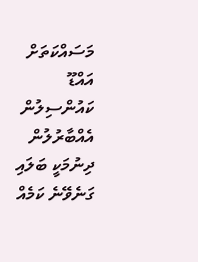މަސައްކަތަށް އައްޑޫ ކައުންސިލުން އެއްބާރުލުން ދިނުމަކީ ބަލައި ގަނެވޭނެ ކަމެއް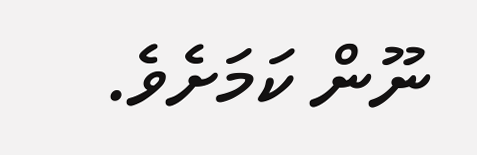ނޫން ކަމަށެވެ.